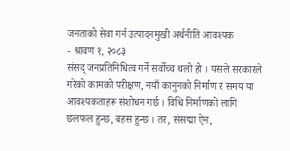जनताको सेवा गर्न उत्पादनमुखी अर्थनीति आवश्यक
- श्रावण १, २०८३
संसद् जनप्रतिनिधित्व गर्ने सर्वोच्च थलो हो । यसले सरकारले गरेको कामको परीक्षण, नयाँ कानुनको निर्माण र समय या आवश्यकताहरू संशोधन गर्छ । विधि निर्माणको लागि छलफल हुन्छ, बहस हुन्छ । तर, संसद्मा ऐन,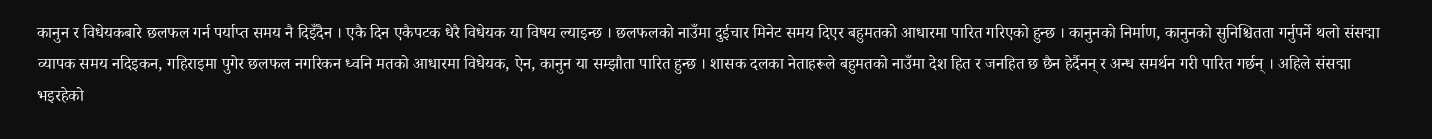कानुन र विधेयकबारे छलफल गर्न पर्याप्त समय नै दिइँदैन । एकै दिन एकैपटक धेरै विधेयक या विषय ल्याइन्छ । छलफलको नाउँमा दुईचार मिनेट समय दिएर बहुमतको आधारमा पारित गरिएको हुन्छ । कानुनको निर्माण, कानुनको सुनिश्चितता गर्नुपर्ने थलो संसद्मा व्यापक समय नदिइकन, गहिराइमा पुगेर छलफल नगरिकन ध्वनि मतको आधारमा विधेयक, ऐन, कानुन या सम्झौता पारित हुन्छ । शासक दलका नेताहरूले बहुमतको नाउँमा देश हित र जनहित छ छैन हेर्दैनन् र अन्ध समर्थन गरी पारित गर्छन् । अहिले संसद्मा भइरहेको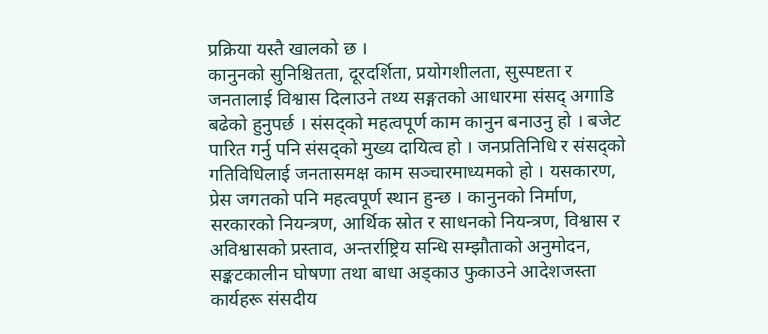प्रक्रिया यस्तै खालको छ ।
कानुनको सुनिश्चितता, दूरदर्शिता, प्रयोगशीलता, सुस्पष्टता र जनतालाई विश्वास दिलाउने तथ्य सङ्गतको आधारमा संसद् अगाडि बढेको हुनुपर्छ । संसद्को महत्वपूर्ण काम कानुन बनाउनु हो । बजेट पारित गर्नु पनि संसद्को मुख्य दायित्व हो । जनप्रतिनिधि र संसद्को गतिविधिलाई जनतासमक्ष काम सञ्चारमाध्यमको हो । यसकारण, प्रेस जगतको पनि महत्वपूर्ण स्थान हुन्छ । कानुनको निर्माण, सरकारको नियन्त्रण, आर्थिक स्रोत र साधनको नियन्त्रण, विश्वास र अविश्वासको प्रस्ताव, अन्तर्राष्ट्रिय सन्धि सम्झौताको अनुमोदन, सङ्कटकालीन घोषणा तथा बाधा अड्काउ फुकाउने आदेशजस्ता कार्यहरू संसदीय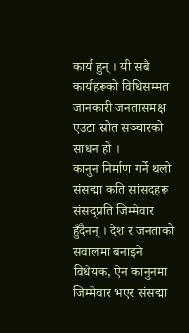कार्य हुन् । यी सबै कार्यहरूको विधिसम्मत जानकारी जनतासमक्ष एउटा स्रोत सञ्चारको साधन हो ।
कानुन निर्माण गर्ने थलो संसद्मा कति सांसदहरू संसद्प्रति जिम्मेवार हुँदैनन् । देश र जनताको सवालमा बनाइने विधेयक, ऐन कानुनमा जिम्मेवार भएर संसद्मा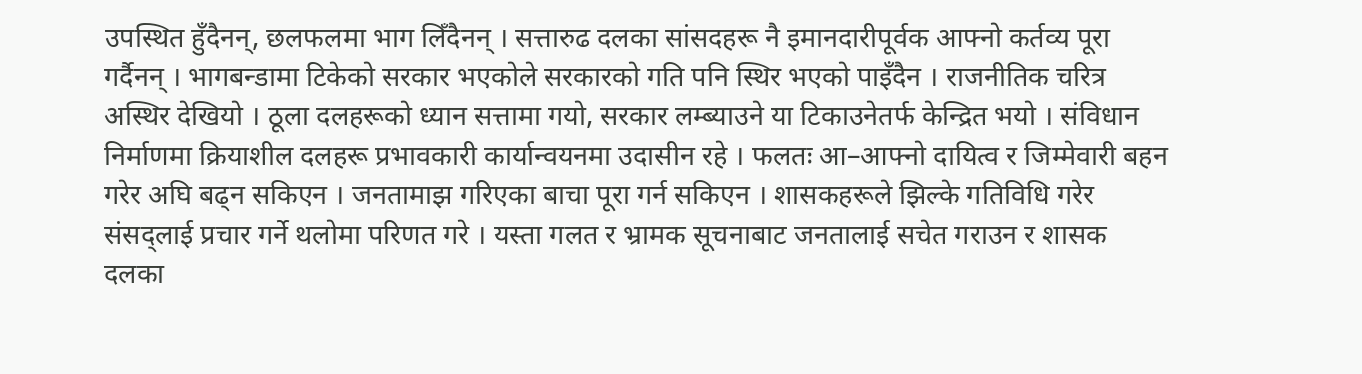उपस्थित हुँदैनन्, छलफलमा भाग लिँदैनन् । सत्तारुढ दलका सांसदहरू नै इमानदारीपूर्वक आफ्नो कर्तव्य पूरा गर्दैनन् । भागबन्डामा टिकेको सरकार भएकोले सरकारको गति पनि स्थिर भएको पाइँदैन । राजनीतिक चरित्र अस्थिर देखियो । ठूला दलहरूको ध्यान सत्तामा गयो, सरकार लम्ब्याउने या टिकाउनेतर्फ केन्द्रित भयो । संविधान निर्माणमा क्रियाशील दलहरू प्रभावकारी कार्यान्वयनमा उदासीन रहे । फलतः आ–आफ्नो दायित्व र जिम्मेवारी बहन गरेर अघि बढ्न सकिएन । जनतामाझ गरिएका बाचा पूरा गर्न सकिएन । शासकहरूले झिल्के गतिविधि गरेर संसद्लाई प्रचार गर्ने थलोमा परिणत गरे । यस्ता गलत र भ्रामक सूचनाबाट जनतालाई सचेत गराउन र शासक दलका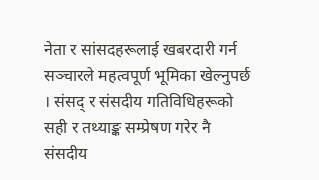नेता र सांसदहरूलाई खबरदारी गर्न सञ्चारले महत्वपूर्ण भूमिका खेल्नुपर्छ । संसद् र संसदीय गतिविधिहरूको सही र तथ्याङ्क सम्प्रेषण गरेर नै संसदीय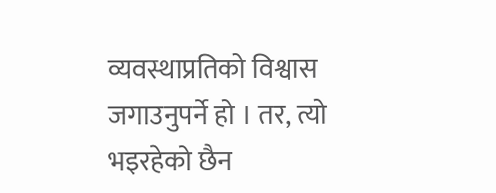व्यवस्थाप्रतिको विश्वास जगाउनुपर्ने हो । तर, त्यो भइरहेको छैन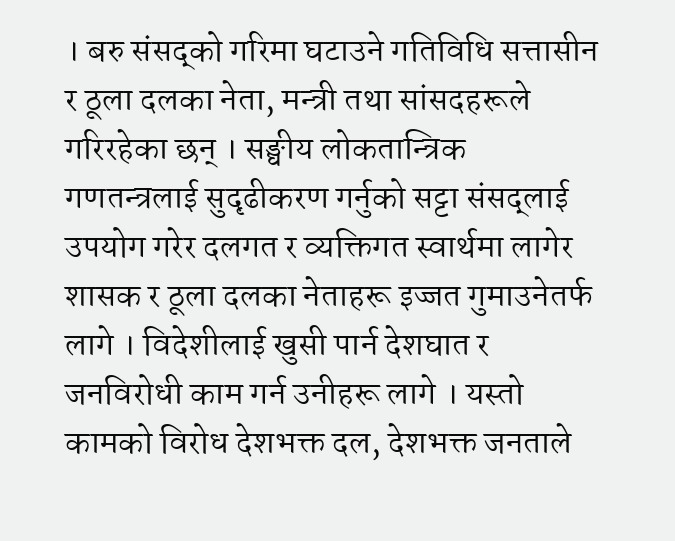। बरु संसद्को गरिमा घटाउने गतिविधि सत्तासीन र ठूला दलका नेता, मन्त्री तथा सांसदहरूले गरिरहेका छन् । सङ्घीय लोकतान्त्रिक गणतन्त्रलाई सुदृढीकरण गर्नुको सट्टा संसद्लाई उपयोग गरेर दलगत र व्यक्तिगत स्वार्थमा लागेर शासक र ठूला दलका नेताहरू इज्जत गुमाउनेतर्फ लागे । विदेशीलाई खुसी पार्न देशघात र जनविरोधी काम गर्न उनीहरू लागे । यस्तो कामको विरोध देशभक्त दल, देशभक्त जनताले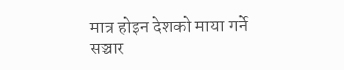मात्र होइन देशको माया गर्ने सञ्चार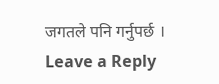जगतले पनि गर्नुपर्छ ।
Leave a Reply